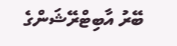ބޭރު އާބިޓްރޭޝަންގެ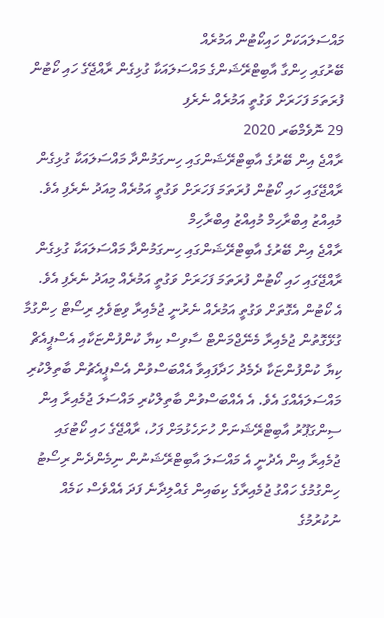މައްސަލައަކަށް ހައިކޯޓުން އަމުރެއް
ބޭރުގައި ހިންގާ އާބިޓްރޭޝަންގެ މައްސަލައަކާ ގުޅިގެން ރާއްޖޭގެ ހައި ކޯޓުން ފުރަތަމަ ފަހަރަށް ވަގުތީ އަމުރެއް ނެރެފި
29 ނޮވެމްބަރ 2020
ރާއްޖެ އިން ބޭރުގެ އާބިޓްރޭޝަންގައި ހިނގަމުންދާ މައްސަލައަކާ ގުޅިގެން ރާއްޖޭގައި ހައި ކޯޓުން ފުރަތަމަ ފަހަރަށް ވަގުތީ އަމުރެއް މިއަދު ނެރެފި އެވެ.
މުއިއްޒު އިބްރާހިމް މުއިއްޒު އިބްރާހިމް
ރާއްޖެ އިން ބޭރުގެ އާބިޓްރޭޝަންގައި ހިނގަމުންދާ މައްސަލައަކާ ގުޅިގެން ރާއްޖޭގައި ހައި ކޯޓުން ފުރަތަމަ ފަހަރަށް ވަގުތީ އަމުރެއް މިއަދު ނެރެފި އެވެ.
އެ ކޯޓުން އެގޮތަށް ވަގުތީ އަމުރެއް ނެރުނީ ޖުމެއިރާ ވިޓަވެލި ރިސޯޓް ހިންގުމާ ގުޅޭގޮތުން ޖުމެއިރާ މެނޭޖްމަންޓް ސާވިސް ކިޔާ ކުންފުންޏަކާއި އެސްޕީއެޗް ކިޔާ ކުންފުންޏަކާ ދެމެދު ހަދާފައިވާ އެއްބަސްވުން އެސްޕީއެޗުން ބާތިލްކުރި މައްސަލައެއްގަ އެވެ. އެ އެއްބަސްވުން ބާތިލްކުރި މައްސަލަ ޖުމެއިރާ އިން ސިންގަޕޫރު އާބިޓްރޭޝަނަށް ހުށަހެޅުމަށް ފަހު، ރާއްޖޭގެ ހައި ކޯޓުގައި ޖުމެއިރާ އިން އެދުނީ އެ މައްސަލަ އާބިޓްރޭޝަނުން ނިމެންދެން ރިސޯޓު ހިންގުމުގެ ހައްގު ޖުމެއިރާގެ ކިބައިން ގެއްލިދާނެ ފަދަ އެއްވެސް ކަމެއް ނުކުރުމުގެ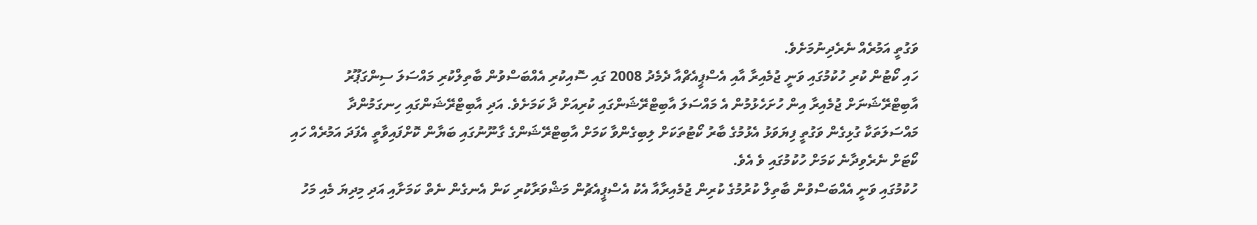ވަގުތީ އަމުރެއް ނެރެދިނުމަށެވެ.
ހައި ކޯޓުން ކުރި ހުކުމުގައި ވަނީ ޖުމެއިރާ އާއި އެސްޕީއެޗްއާ ދެމެދު 2008 ގައި ސޮއިކުރި އެއްބަސްވުން ބާތިލްކުރި މައްސަލަ ސިންގަޕޫރު އާބިޓްރޭޝަނަށް ޖުމެއިރާ އިން ހުށަހެޅުމުން އެ މައްސަލަ އާބިޓްރޭޝަންގައި ކުރިއަށް ދާ ކަމަށެވެ. އަދި އާބިޓްރޭޝަންގައި ހިނގަމުންދާ މައްސަލަތަކާ ގުޅިގެން ވަގުތީ ފިޔަވަޅު އެޅުމުގެ ބާރު ކޯޓުތަކަށް ލިބިގެންވާ ކަމަށް އާބިޓްރޭޝަންގެ ގާނޫނުގައި ބަޔާން ކޮށްފައިވާތީ އެފަދަ އަމުރެއް ހައި ކޯޓަށް ނެރެވިދާނެ ކަމަށް ހުކުމުގައި ވެ އެވެ.
ހުކުމުގައި ވަނީ އެއްބަސްވުން ބާތިލް ކުރުމުގެ ކުރިން ޖުމެއިރާއާ އެކު އެސްޕީއެޗުން މަޝްވަރާކުރި ކަން އެނގެން ނެތް ކަމަށާއި އަދި މިދިޔަ މެއި މަހު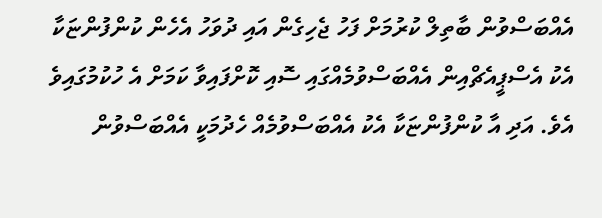އެއްބަސްވުން ބާތިލް ކުރުމަށް ފަހު ޖެހިގެން އައި ދުވަހު އެހެން ކުންފުންޏަކާ އެކު އެސްޕީއެޗްއިން އެއްބަސްވުމެއްގައި ސޮއި ކޮށްފައިވާ ކަމަށް އެ ހުކުމުގައިވެ އެވެ. އަދި އާ ކުންފުންޏަކާ އެކު އެއްބަސްވުމެއް ހެދުމަކީ އެއްބަސްވުން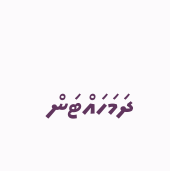ދަމަހައްޓަން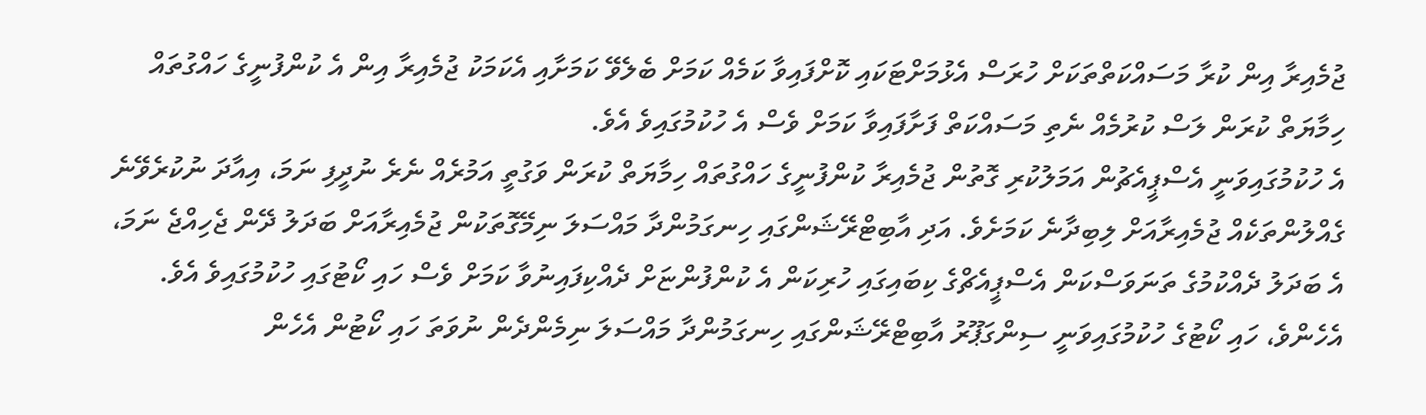ޖުމެއިރާ އިން ކުރާ މަސައްކަތްތަކަށް ހުރަސް އެޅުމަށްޓަކައި ކޮށްފައިވާ ކަމެއް ކަމަށް ބެލެވޭ ކަމަށާއި އެކަމަކު ޖުމެއިރާ އިން އެ ކުންފުނީގެ ހައްގުތައް ހިމާޔަތް ކުރަން ލަސް ކުރުމެއް ނެތި މަސައްކަތް ފަށާފައިވާ ކަމަށް ވެސް އެ ހުކުމުގައިވެ އެވެ.
އެ ހުކުމުގައިވަނީ އެސްޕީއެޗުން އަމަލުކުރި ގޮތުން ޖުމެއިރާ ކުންފުނީގެ ހައްގުތައް ހިމާޔަތް ކުރަން ވަގުތީ އަމުރެއް ނެރެ ނުދީފި ނަމަ، އިއާދަ ނުކުރެވޭނެ ގެއްލުންތަކެއް ޖުމެއިރާއަށް ލިބިދާނެ ކަމަށެވެ. އަދި އާބިޓްރޭޝަންގައި ހިނގަމުންދާ މައްސަލަ ނިމޭގޮތަކުން ޖުމެއިރާއަށް ބަދަލު ދޭން ޖެހިއްޖެ ނަމަ، އެ ބަދަލު ދެއްކުމުގެ ތަނަވަސްކަން އެސްޕީއެޗްގެ ކިބައިގައި ހުރިކަން އެ ކުންފުންޏަށް ދެއްކިފައިނުވާ ކަމަށް ވެސް ހައި ކޯޓުގައި ހުކުމުގައިވެ އެވެ.
އެހެންވެ، ހައި ކޯޓުގެ ހުކުމުގައިވަނީ ސިންގަޕޫރު އާބިޓްރޭޝަންގައި ހިނގަމުންދާ މައްސަލަ ނިމެންދެން ނުވަތަ ހައި ކޯޓުން އެހެން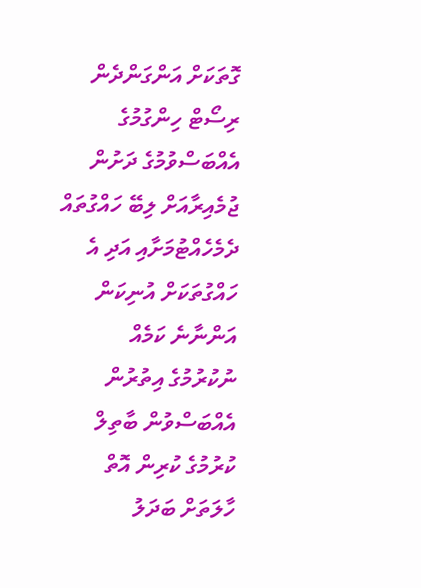ގޮތަކަށް އަންގަންދެން ރިސޯޓް ހިންގުމުގެ އެއްބަސްވުމުގެ ދަށުން ޖުމެއިރާއަށް ލިބޭ ހައްގުތައް ދެމެހެއްޓުމަށާއި އަދި އެ ހައްގުތަކަށް އުނިކަން އަންނާނެ ކަމެއް ނުކުރުމުގެ އިތުރުން އެއްބަސްވުން ބާތިލް ކުރުމުގެ ކުރިން އޮތް ހާލަތަށް ބަދަލު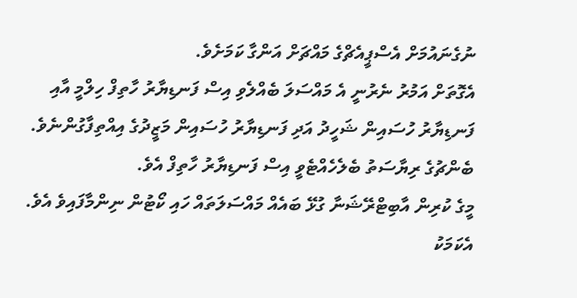ނުގެނައުމަށް އެސްޕީއެޗްގެ މައްޗަށް އަންގާ ކަމަށެވެ.
އެގޮތަށް އަމުރު ނެރުނީ އެ މައްސަލަ ބެއްލެވި އިސް ފަނޑިޔާރު ހާތިފް ހިލްމީ އާއި ފަނޑިޔާރު ހުސައިން ޝަހީދު އަދި ފަނޑިޔާރު ހުސައިން މަޒީދުގެ އިއްތިފާގުންނެވެ. ބެންޗުގެ ރިޔާސަތު ބެލެހެއްޓެވީ އިސް ފަނޑިޔާރު ހާތިފް އެވެ.
މީގެ ކުރިން އާބިޓްރޭޝަނާ ގުޅޭ ބައެއް މައްސަލަތައް ހައި ކޯޓުން ނިންމާފައިވެ އެވެ. އެކަމަކު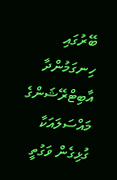ބޭރުގައި ހިނގަމުންދާ އާބިޓްރޭޝަންގެ މައްސަލައަކާ ގުޅިގެން ވަގުތީ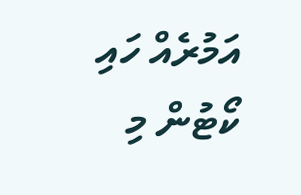އަމުރެއް ހައި ކޯޓުން މި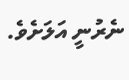ނެރުނީ އަލަށެވެ.